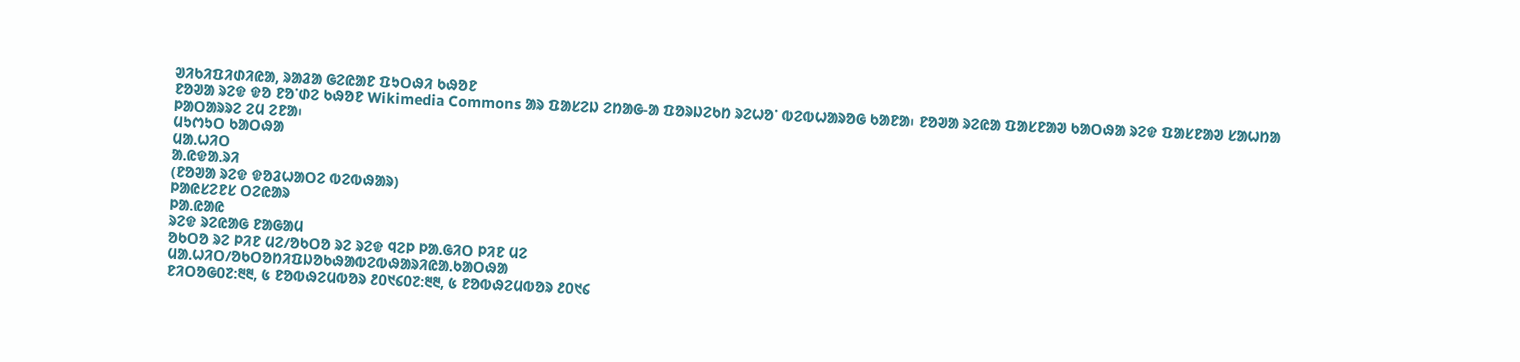ᱣᱤᱠᱤᱯᱤᱰᱤᱭᱟ, ᱨᱟᱲᱟ ᱜᱮᱭᱟᱱ ᱯᱩᱛᱷᱤ ᱠᱷᱚᱱ
ᱱᱚᱣᱟ ᱨᱮᱫ ᱫᱚ ᱱᱚᱸᱰᱮ ᱠᱷᱚᱱ Wikimedia Commons ᱟᱨ ᱯᱟᱥᱮᱡ ᱮᱴᱟᱜ-ᱟ ᱯᱚᱨᱡᱮᱠᱴ ᱨᱮᱦᱚᱸ ᱵᱮᱵᱦᱟᱨᱚᱜ ᱠᱟᱱᱟ᱾ ᱱᱚᱣᱟ ᱨᱮᱭᱟ ᱯᱟᱥᱱᱟᱣ ᱠᱟᱛᱷᱟ ᱨᱮᱫ ᱯᱟᱥᱱᱟᱣ ᱥᱟᱦᱴᱟ ᱞᱟᱛᱟᱨᱨᱮ ᱮᱢ ᱮᱱᱟ᱾
ᱢᱩᱬᱩᱛ ᱠᱟᱛᱷᱟ
ᱢᱟᱹᱦᱤᱛ
ᱟᱹᱭᱫᱟᱹᱨᱤ
(ᱱᱚᱣᱟ ᱨᱮᱫ ᱫᱚᱲᱦᱟᱛᱮ ᱵᱮᱵᱷᱟᱨ)
ᱞᱟᱭᱥᱮᱱᱥ ᱛᱮᱭᱟᱨ
ᱞᱟ.ᱭᱟᱭ
ᱨᱮᱫ ᱨᱮᱭᱟᱜ ᱱᱟᱜᱟᱢ
ᱚᱠᱛᱚ ᱨᱮ ᱞᱤᱱ ᱢᱮ/ᱚᱠᱛᱚ ᱨᱮ ᱨᱮᱫ ᱧᱮᱞ ᱞᱟᱹᱜᱤᱛ ᱞᱤᱱ ᱢᱮ
ᱢᱟᱹᱦᱤᱛ/ᱚᱠᱛᱚᱴᱤᱯᱡᱚᱠᱷᱟᱵᱮᱵᱷᱟᱨᱤᱭᱟᱹᱠᱟᱛᱷᱟ
ᱱᱤᱛᱚᱜ᱐᱗:᱓᱓, ᱕ ᱱᱚᱵᱷᱮᱢᱵᱚᱨ ᱒᱐᱑᱔᱐᱗:᱓᱓, ᱕ ᱱᱚᱵᱷᱮᱢᱵᱚᱨ ᱒᱐᱑᱔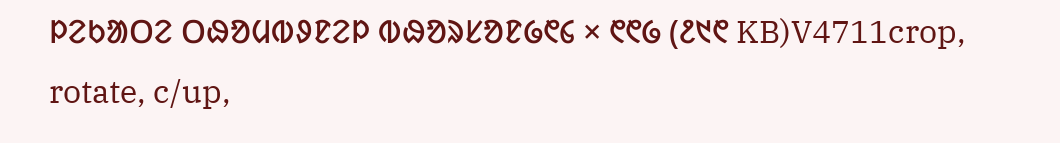ᱞᱮᱠᱟᱛᱮ ᱛᱷᱚᱢᱵᱽᱱᱮᱞ ᱵᱷᱚᱨᱥᱚᱱ᱙᱖᱔ × ᱖᱖᱙ (᱒᱑᱖ KB)V4711crop, rotate, c/up,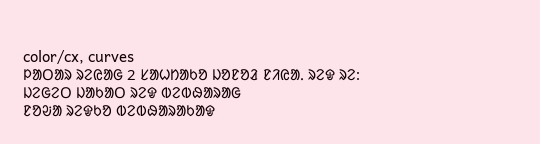color/cx, curves
ᱞᱟᱛᱟᱨ ᱨᱮᱭᱟᱜ 2 ᱥᱟᱦᱴᱟᱠᱚ ᱡᱚᱱᱚᱲ ᱱᱤᱭᱟᱹ ᱨᱮᱫ ᱨᱮ:
ᱡᱮᱜᱮᱛ ᱡᱟᱠᱟᱛ ᱨᱮᱫ ᱵᱮᱵᱷᱟᱨᱟᱜ
ᱱᱚᱶᱟ ᱨᱮᱫᱠᱚ ᱵᱮᱵᱷᱟᱨᱟᱠᱟᱫ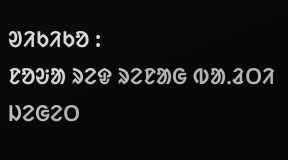ᱣᱤᱠᱤᱠᱚ :
ᱱᱚᱶᱟ ᱨᱮᱫ ᱨᱮᱱᱟᱜ ᱵᱟᱹᱲᱛᱤ ᱡᱮᱜᱮᱛ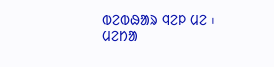ᱵᱮᱵᱷᱟᱨ ᱧᱮᱞ ᱢᱮ ᱾
ᱢᱮᱴᱟ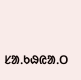ᱥᱟᱹᱠᱷᱭᱟᱹᱛ